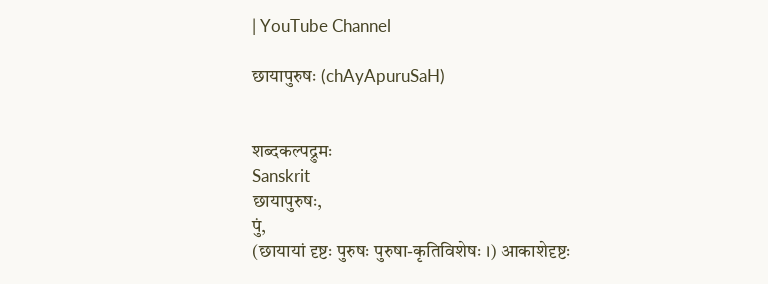| YouTube Channel

छायापुरुषः (chAyApuruSaH)


शब्दकल्पद्रुमः
Sanskrit
छायापुरुषः,
पुं,
(छायायां दृष्टः पुरुषः पुरुषा-कृतिविशेषः ।) आकाशेदृष्टः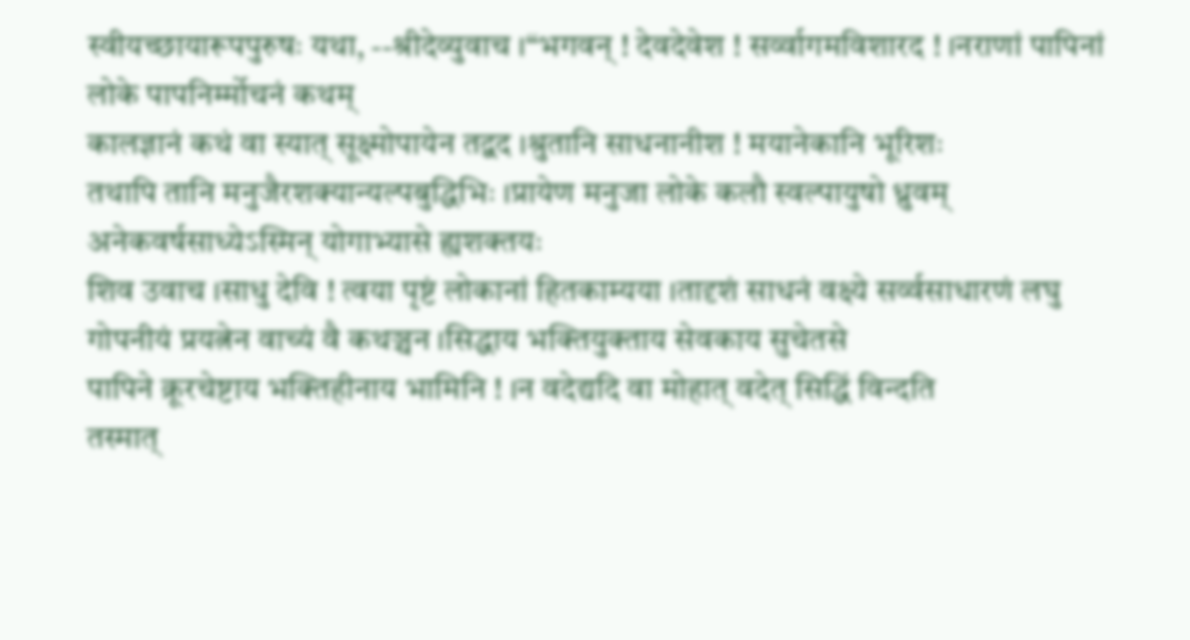स्वीयच्छायारूपपुरुषः यथा, --श्रीदेव्युवाच ।“भगवन् ! देवदेवेश ! सर्व्वागमविशारद ! ।नराणां पापिनां लोके पापनिर्म्मोचनं कथम्
कालज्ञानं कथं वा स्यात् सूक्ष्मोपायेन तद्वद ।श्रुतानि साधनानीश ! मयानेकानि भूरिशः
तथापि तानि मनुजैरशक्यान्यल्पबुद्धिभिः ।प्रायेण मनुजा लोके कलौ स्वल्पायुषो ध्रुवम्
अनेकवर्षसाध्येऽस्मिन् योगाभ्यासे ह्यशक्तयः
शिव उवाच ।साधु देवि ! त्वया पृष्टं लोकानां हितकाम्यया ।तादृशं साधनं वक्ष्ये सर्व्वसाधारणं लघु
गोपनीयं प्रयत्नेन वाच्यं वै कथञ्चन ।सिद्धाय भक्तियुक्ताय सेवकाय सुचेतसे
पापिने क्रूरचेष्टाय भक्तिहीनाय भामिनि ! ।न वदेद्यदि वा मोहात् वदेत् सिद्धिं विन्दति
तस्मात्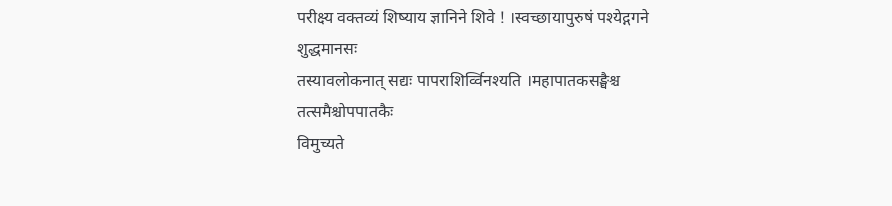परीक्ष्य वक्तव्यं शिष्याय ज्ञानिने शिवे ! ।स्वच्छायापुरुषं पश्येद्गगने शुद्धमानसः
तस्यावलोकनात् सद्यः पापराशिर्व्विनश्यति ।महापातकसङ्घैश्च तत्समैश्चोपपातकैः
विमुच्यते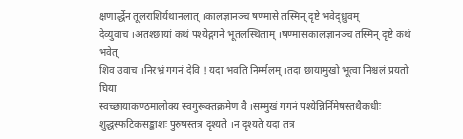क्षणार्द्धेन तूलराशिर्यथानलात् ।कालज्ञानञ्च षण्मासे तस्मिन् दृष्टे भवेद्ध्रुवम्
देव्युवाच ।अतश्छायां कथं पश्येद्गगने भूतलस्थिताम् ।षण्मासकालज्ञानञ्च तस्मिन् दृष्टे कथं भवेत्
शिव उवाच ।निरभ्रं गगनं देवि ! यदा भवति निर्म्मलम् ।तदा छायामुखो भूत्वा निश्चलं प्रयतो घिया
स्वच्छायाकण्ठमालोक्य स्वगुरूक्तक्रमेण वै ।सम्मुखं गगनं पश्येन्निर्निमेषस्तथैकधीः
शुद्धस्फटिकसङ्काशः पुरुषस्तत्र दृश्यते ।न दृश्यते यदा तत्र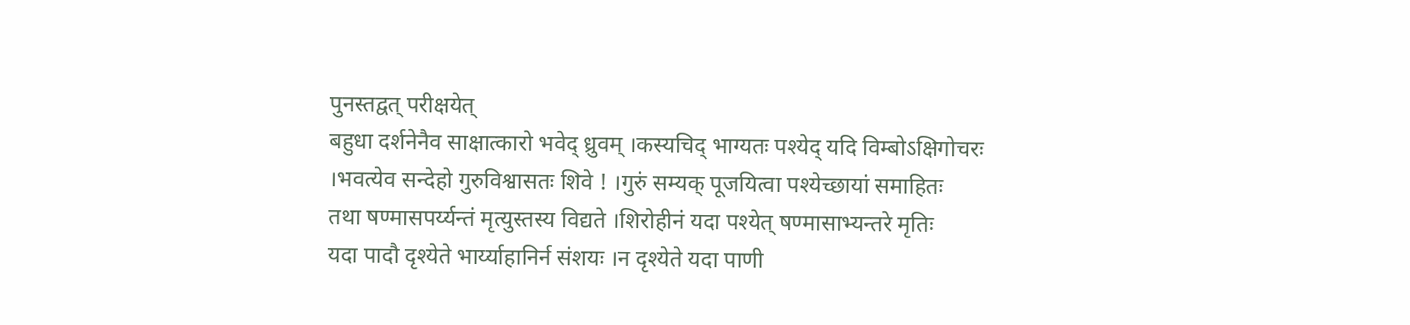पुनस्तद्वत् परीक्षयेत्
बहुधा दर्शनेनैव साक्षात्कारो भवेद् ध्रुवम् ।कस्यचिद् भाग्यतः पश्येद् यदि विम्बोऽक्षिगोचरः ।भवत्येव सन्देहो गुरुविश्वासतः शिवे ! ।गुरुं सम्यक् पूजयित्वा पश्येच्छायां समाहितः
तथा षण्मासपर्य्यन्तं मृत्युस्तस्य विद्यते ।शिरोहीनं यदा पश्येत् षण्मासाभ्यन्तरे मृतिः
यदा पादौ दृश्येते भार्य्याहानिर्न संशयः ।न दृश्येते यदा पाणी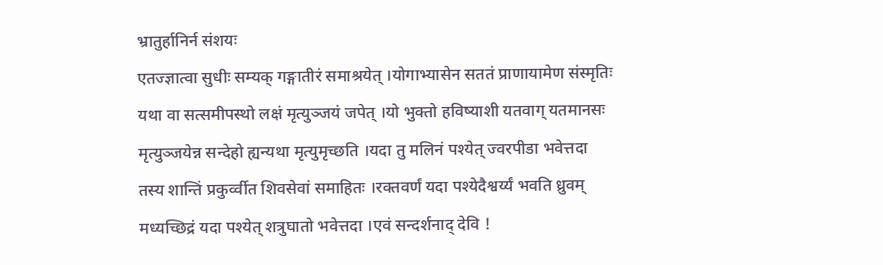भ्रातुर्हानिर्न संशयः
एतज्ज्ञात्वा सुधीः सम्यक् गङ्गातीरं समाश्रयेत् ।योगाभ्यासेन सततं प्राणायामेण संस्मृतिः
यथा वा सत्समीपस्थो लक्षं मृत्युञ्जयं जपेत् ।यो भुक्तो हविष्याशी यतवाग् यतमानसः
मृत्युञ्जयेन्न सन्देहो ह्यन्यथा मृत्युमृच्छति ।यदा तु मलिनं पश्येत् ज्वरपीडा भवेत्तदा
तस्य शान्तिं प्रकुर्व्वीत शिवसेवां समाहितः ।रक्तवर्णं यदा पश्येदैश्वर्य्यं भवति ध्रुवम्
मध्यच्छिद्रं यदा पश्येत् शत्रुघातो भवेत्तदा ।एवं सन्दर्शनाद् देवि !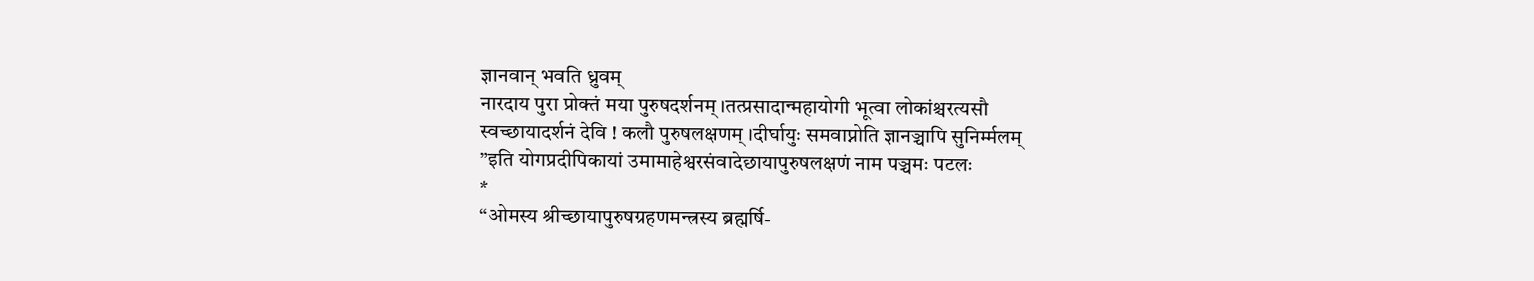ज्ञानवान् भवति ध्रुवम्
नारदाय पुरा प्रोक्तं मया पुरुषदर्शनम् ।तत्प्रसादान्महायोगी भूत्वा लोकांश्चरत्यसौ
स्वच्छायादर्शनं देवि ! कलौ पुरुषलक्षणम् ।दीर्घायुः समवाप्नोति ज्ञानञ्चापि सुनिर्म्मलम्
”इति योगप्रदीपिकायां उमामाहेश्वरसंवादेछायापुरुषलक्षणं नाम पञ्चमः पटलः
*
“ओमस्य श्रीच्छायापुरुषग्रहणमन्त्रस्य ब्रह्मर्षि-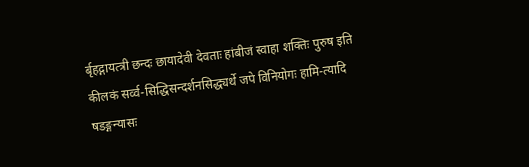र्बृहद्गायत्त्री छन्दः छायादेवी देवताः हांबीजं स्वाहा शक्तिः पुरुष इति कीलकं सर्व्व-सिद्धिसन्दर्शनसिद्ध्यर्थे जपे विनियोगः हामि-त्यादि षडङ्गन्यासः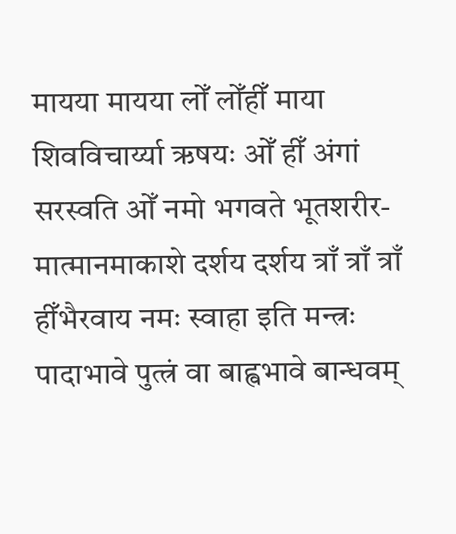मायया मायया लोँ लोँहीँ माया शिवविचार्य्या ऋषयः ओँ हीँ अंगां सरस्वति ओँ नमो भगवते भूतशरीर-मात्मानमाकाशे दर्शय दर्शय त्राँ त्राँ त्राँ हीँभैरवाय नमः स्वाहा इति मन्त्रः
पादाभावे पुत्त्रं वा बाह्वभावे बान्धवम्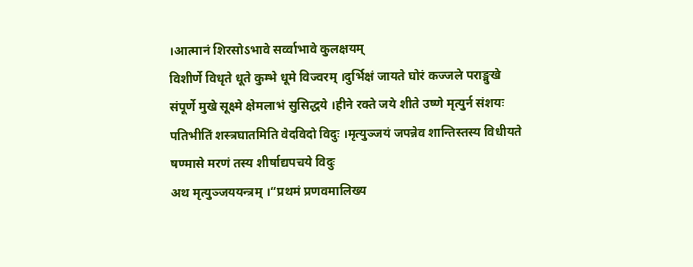।आत्मानं शिरसोऽभावे सर्व्वाभावे कुलक्षयम्
विशीर्णे विधृते धूते कुम्भे धूमे विज्वरम् ।दुर्भिक्षं जायते घोरं कज्जले पराङ्मुखे
संपूर्णे मुखे सूक्ष्मे क्षेमलाभं सुसिद्धये ।हीने रक्ते जये शीते उष्णे मृत्युर्न संशयः
पतिभीतिं शस्त्रघातमिति वेदविदो विदुः ।मृत्युञ्जयं जपन्नेव शान्तिस्तस्य विधीयते
षण्मासे मरणं तस्य शीर्षाद्यपचये विदुः
अथ मृत्युञ्जययन्त्रम् ।“प्रथमं प्रणवमालिख्य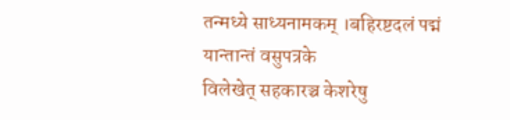तन्मध्ये साध्यनामकम् ।बहिरष्टदलं पद्मं यान्तान्तं वसुपत्रके
विलेखेत् सहकारञ्च केशरेषु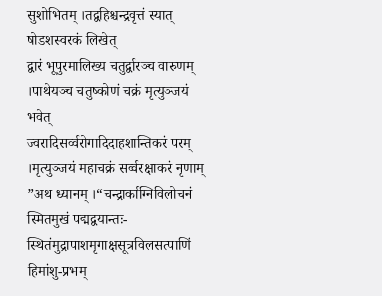सुशोभितम् ।तद्वहिश्चन्द्रवृत्तं स्यात् षोडशस्वरकं लिखेत्
द्वारं भूपुरमालिख्य चतुर्द्वारञ्च वारुणम् ।पाथेयञ्च चतुष्कोणं चक्रं मृत्युञ्जयं भवेत्
ज्वरादिसर्व्वरोगादिदाहशान्तिकरं परम् ।मृत्युञ्जयं महाचक्रं सर्व्वरक्षाकरं नृणाम्
”अथ ध्यानम् ।“चन्द्रार्काग्निविलोचनं स्मितमुखं पद्मद्वयान्तः-स्थितंमुद्रापाशमृगाक्षसूत्रविलसत्पाणिं हिमांशु-प्रभम्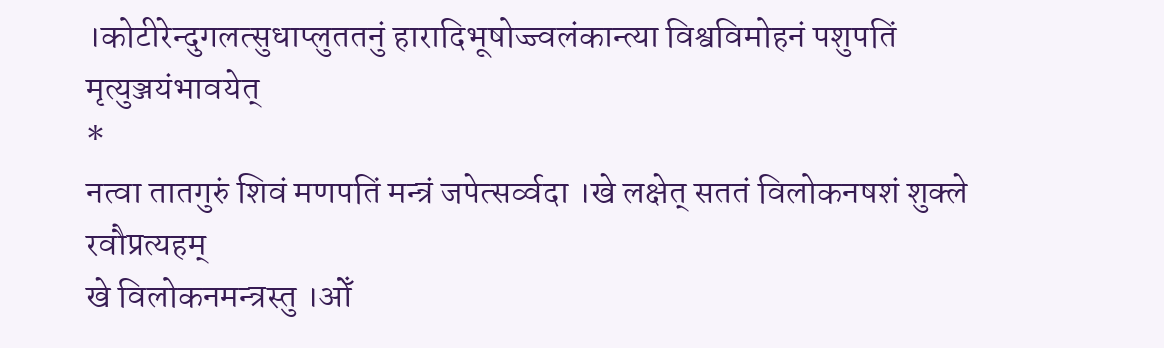।कोटीरेन्दुगलत्सुधाप्लुततनुं हारादिभूषोज्ज्वलंकान्त्या विश्वविमोहनं पशुपतिं मृत्युञ्जयंभावयेत्
*
नत्वा तातगुरुं शिवं मणपतिं मन्त्रं जपेत्सर्व्वदा ।खे लक्षेत् सततं विलोकनषशं शुक्ले रवौप्रत्यहम्
खे विलोकनमन्त्रस्तु ।ओँ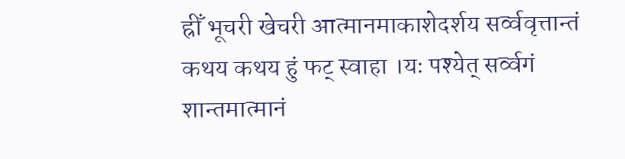ह्रीँ भूचरी खेचरी आत्मानमाकाशेदर्शय सर्व्ववृत्तान्तं कथय कथय हुं फट् स्वाहा ।यः पश्येत् सर्व्वगं शान्तमात्मानं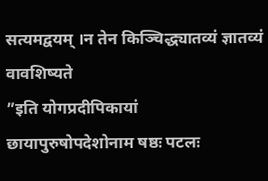सत्यमद्वयम् ।न तेन किञ्चिद्ध्यातव्यं ज्ञातव्यं वावशिष्यते
”इति योगप्रदीपिकायां छायापुरुषोपदेशोनाम षष्ठः पटलः